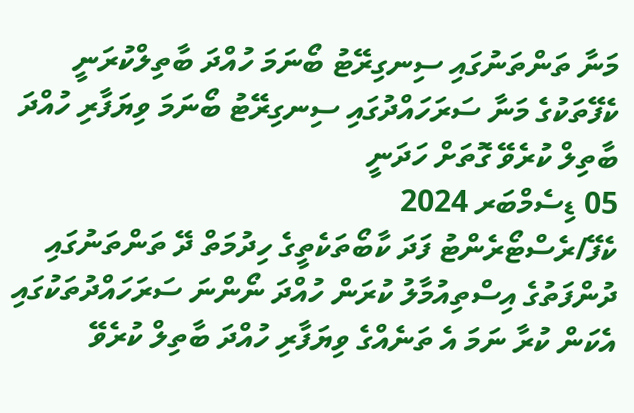މަނާ ތަންތަނުގައި ސިނގިރޭޓު ބޯނަމަ ހުއްދަ ބާތިލްކުރަނީ
ކެފޭތަކުގެ މަނާ ސަރަހައްދުގައި ސިނގިރޭޓު ބޯނަމަ ވިޔަފާރި ހުއްދަ ބާތިލް ކުރެވޭ ގޮތަށް ހަދަނީ
05 ޑިސެމްބަރ 2024
ކެފޭ/ރެސްޓޯރެންޓު ފަދަ ކާބޯތަކެތީގެ ހިދުމަތް ދޭ ތަންތަނުގައި ދުންފަތުގެ އިސްތިއުމާލު ކުރަން ހުއްދަ ނޯންނަ ސަރަހައްދުތަކުގައި އެކަން ކުރާ ނަމަ އެ ތަނެއްގެ ވިޔަފާރި ހުއްދަ ބާތިލް ކުރެވޭ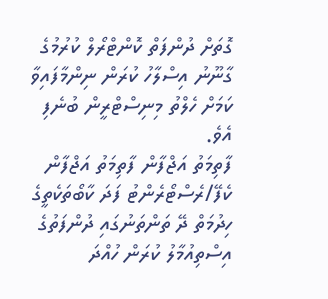ގޮތަށް ދުންފަތް ކޮންޓްރޯލް ކުރުމުގެ ގާނޫނު އިސްލާހު ކުރަން ނިންމާފައިވާ ކަމަށް ހެލްތު މިނިސްޓްރީން ބުނެފި އެވެ.
ފާތިމަތު އަޖްފާން ފާތިމަތު އަޖްފާން
ކެފޭ/ރެސްޓޯރެންޓު ފަދަ ކާބޯތަކެތީގެ ހިދުމަތް ދޭ ތަންތަނުގައި ދުންފަތުގެ އިސްތިއުމާލު ކުރަން ހުއްދަ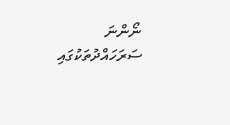ނޯންނަ ސަރަހައްދުތަކުގައި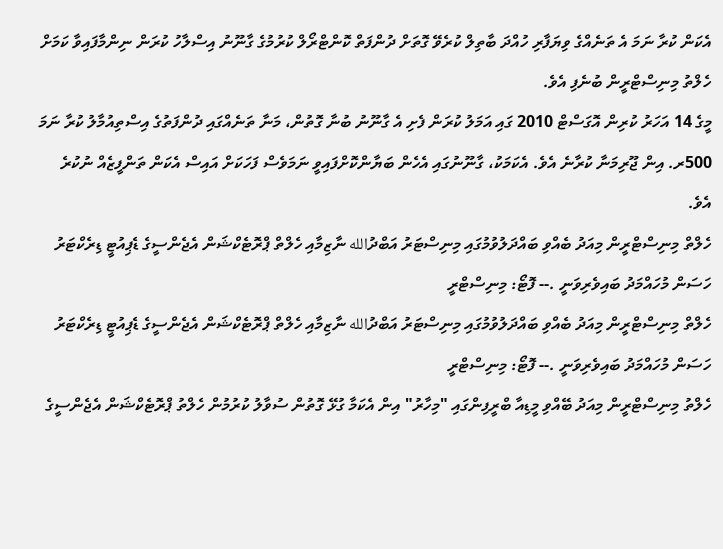އެކަން ކުރާ ނަމަ އެ ތަނެއްގެ ވިޔަފާރި ހުއްދަ ބާތިލް ކުރެވޭ ގޮތަށް ދުންފަތް ކޮންޓްރޯލް ކުރުމުގެ ގާނޫނު އިސްލާހު ކުރަން ނިންމާފައިވާ ކަމަށް ހެލްތު މިނިސްޓްރީން ބުނެފި އެވެ.
މީގެ 14 އަހަރު ކުރިން އޮގަސްޓް 2010 ގައި އަމަލު ކުރަން ފެށި އެ ގާނޫނު ބުނާ ގޮތުން، މަނާ ތަނެއްގައި ދުންފަތުގެ އިސްތިއުމާލު ކުރާ ނަމަ 500ރ. އިން ޖޫރިމަނާ ކުރާނެ އެވެ. އެކަމަކު، ގާނޫނުގައި އެހެން ބަޔާންކޮށްފައިވީ ނަމަވެސް ފަހަކަށް އައިސް އެކަން ތަންފީޒެއް ނުކުރެ އެވެ.
ހެލްތް މިނިސްޓްރީން މިއަދު ބެއްވި ބައްދަލުވުމުގައި މިނިސްޓަރު އަބްދުالله ނާޒިމާއި ހެލްތް ޕްރޮޓެކްޝަން އެޖެންސީގެ ޑެޕިއުޓީ ޑިރެކްޓަރު ހަސަން މުހައްމަދު ބައިވެރިވަނީ .-- ފޮޓޯ: މިނިސްޓްރީ
ހެލްތް މިނިސްޓްރީން މިއަދު ބެއްވި ބައްދަލުވުމުގައި މިނިސްޓަރު އަބްދުالله ނާޒިމާއި ހެލްތް ޕްރޮޓެކްޝަން އެޖެންސީގެ ޑެޕިއުޓީ ޑިރެކްޓަރު ހަސަން މުހައްމަދު ބައިވެރިވަނީ .-- ފޮޓޯ: މިނިސްޓްރީ
ހެލްތު މިނިސްޓްރީން މިއަދު ބޭއްވި މީޑިއާ ބްރީފިންގައި "މިހާރު" އިން އެކަމާ ގުޅޭ ގޮތުން ސުވާލު ކުރުމުން ހެލްތު ޕްރޮޓެކްޝަން އެޖެންސީގެ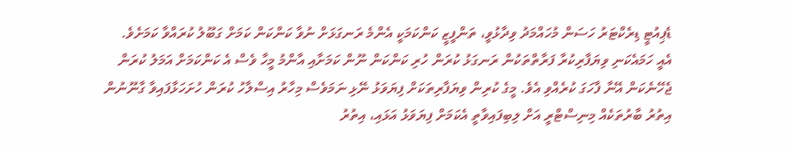ޑެޕިއުޓީ ޑިރެކްޓަރު ހަސަން މުހައްމަދު ވިދާޅުވީ، ތަންފީޒީ ކަންކަމަކީ އެންމެ ރަނގަޅަށް ނުވާ ކަންކަން ކަމަށް ގަބޫލު ކުރައްވާ ކަމަށެވެ.
އެއީ ހަމައެކަނި ވިޔަފާރިކުރާ ފަރާތްތަކުން ރަނގަޅު ކުރަން ހުރި ކަންކަން ނޫން ކަމަށާއި އާންމު މީހާ ވެސް އެ ކަންކަމަށް އަމަލު ކުރަން ޖެހޭނެކަން އޭނާ ފާހަގަ ކުރެއްވި އެވެ. މީގެ ކުރިން ވިޔަފާރިތަކަށް ފިޔަވަޅު ނޭޅި ނަމަވެސް މިހާރު އިސްލާހު ކުރަން ހުށަހަޅާފައިވާ ގާނޫނުން އިތުރު ބާރުތަކެއް މިނިސްޓްރީ އަށް ލިބިފައިވާތީ އެކަމަށް ފިޔަވަޅު އަޅައި، އިތުރު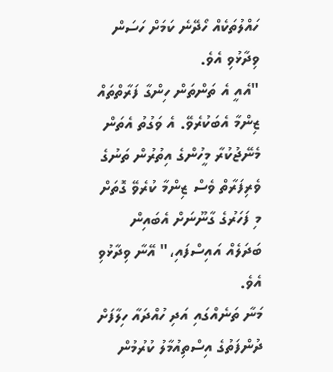ހައްލުތަކެއް ހޯދޭނެ ކަމަށް ހަސަން ވިދާޅުވި އެވެ.
"އެއީ އެ ތަންތަން ހިންގާ ފަރާތްތައް ޒިންމާ އެބަކުރެވޭ. އެ ވަގުތު އެތަން މެނޭޖުކުރާ މީހުންގެ އިތުރުން ތަނުގެ ވެރިފަރާތް ވެސް ޒިންމާ ކުރެވޭ ގޮތަށް މި ފަހަރުގެ ގާނޫނަށް އެބައިން ބަދަލެއް އައިސްފައި،" އޭނާ ވިދާޅުވި އެވެ.
މަނާ ތަނެއްގައި އަދި ހުއްދައާ ހިލާފަށް ދުންފަތުގެ އިސްތިއުމާލު ކުރުމުން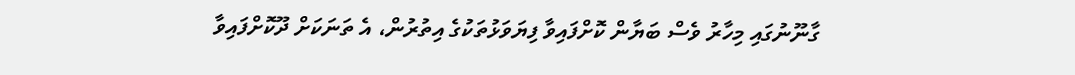ގާނޫނުގައި މިހާރު ވެސް ބަޔާން ކޮށްފައިވާ ފިޔަވަޅުތަކުގެ އިތުރުން، އެ ތަނަކަށް ދޫކޮށްފައިވާ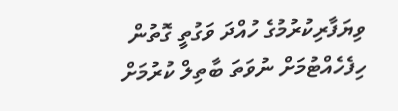ވިޔަފާރިކުރުމުގެ ހުއްދަ ވަގުތީ ގޮތުން ހިފެހެއްޓުމަށް ނުވަތަ ބާތިލް ކުރުމަށް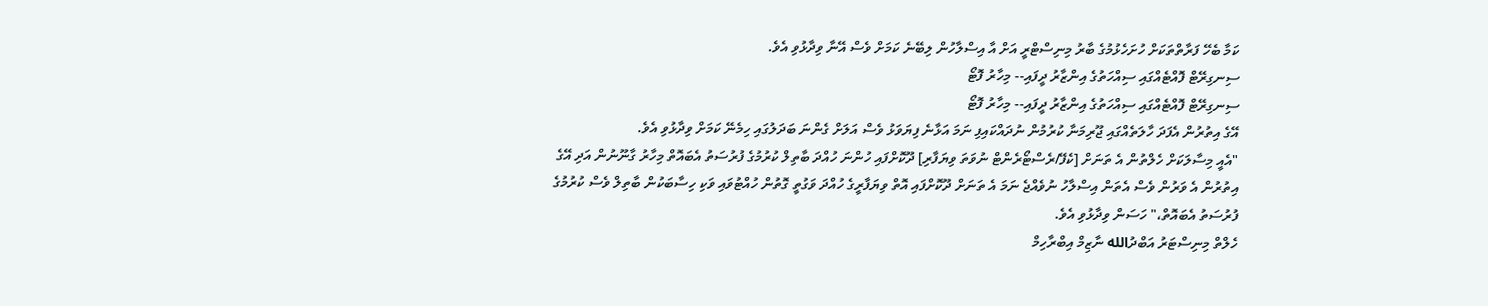ކަމާ ބެހޭ ފަރާތްތަކަށް ހުށަހެޅުމުގެ ބާރު މިނިސްޓްރީ އަށް އާ އިސްލާހުން ލިބޭނެ ކަމަށް ވެސް އޭނާ ވިދާޅުވި އެވެ.
ސިނގިރޭޓް ފޮއްޓެއްގައި ސިއްހަތުގެ އިންޒާރު ދީފައި-- މިހާރު ފޮޓޯ
ސިނގިރޭޓް ފޮއްޓެއްގައި ސިއްހަތުގެ އިންޒާރު ދީފައި-- މިހާރު ފޮޓޯ
އޭގެ އިތުރުން އެފަދަ ހާލަތެއްގައި ޖޫރިމަނާ ކުރުމުން ނުދައްކައިފި ނަމަ އަޅާނެ ފިޔަވަޅު ވެސް އަލަށް ގެންނަ ބަދަލުގައި ހިމެނޭ ކަމަށް ވިދާޅުވި އެވެ.
"އެއީ މިސާލަކަށް ހެލްތުން އެ ތަނަށް [ކެފޭ/ރެސްޓޯރެންޓް ނުވަތަ ވިޔަފާރި] ދޫކޮށްފައި ހުންނަ ހުއްދަ ބާތިލް ކުރުމުގެ ފުރުސަތު އެބައޮތް މިހާރު ގާނޫނުން އަދި އޭގެ އިތުރުން އެ ވަރުން ވެސް އެތަން އިސްލާހު ނުވެއްޖެ ނަމަ އެ ތަނަށް ދޫކޮށްފައި އޮތް ވިޔަފާރީގެ ހުއްދަ ވަގުތީ ގޮތުން ހުއްޓުވައި ވަކި ހިސާބަކުން ބާތިލް ވެސް ކުރުމުގެ ފުރުސަތު އެބައޮތް،" ހަސަން ވިދާޅުވި އެވެ.
ހެލްތް މިނިސްޓަރު އަބްދުالله ނާޒިމް އިބްރާހިމް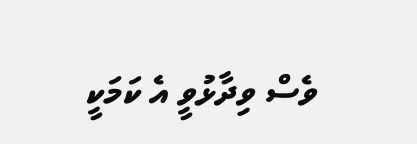ވެސް ވިދާޅުވީ އެ ކަމަކީ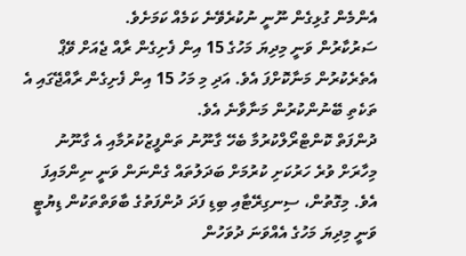އެންމެން ގުޅިގެން ނޫނީ ނުކުރެވޭނެ ކަމެއް ކަމަށެވެ.
ސަރުކާރުން ވަނީ މިދިޔަ މަހުގެ 15 އިން ފެށިގެން ރާއް ޖެއަށް ވޭޕް އެތެރެކުރުން މަނާކޮށްފަ އެވެ. އަދި މި މަހު 15 އިން ފެށިގެން ރާއްޖޭގައި އެ ތަކެތި ބޭނުންކުރުން މަނާވާނެ އެވެ.
ދުންފަތް ކޮންޓްރޯލްކުރުމާ ބެހޭ ގާނޫނު ތަންފީޒުކުރުމާއި އެ ގާނޫނު މިހާރަށް ވުރެ ހަރުކަށި ކުރުމަށް ބަދަލުތައް ގެންނަން ވަނީ ނިންމައިފަ އެވެ. މިގޮތުން، ސިނގިރޭޓާއި ބިޑި ފަދަ ދުންފަތުގެ ބާވަތްތަކުން ޑިޔުޓީ ވަނީ މިދިޔަ މަހުގެ އެއްވަނަ ދުވަހުން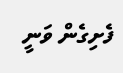ފެށިގެން ވަނީ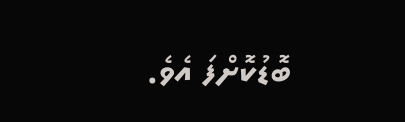ބޮޑުކޮށްފަ އެވެ.